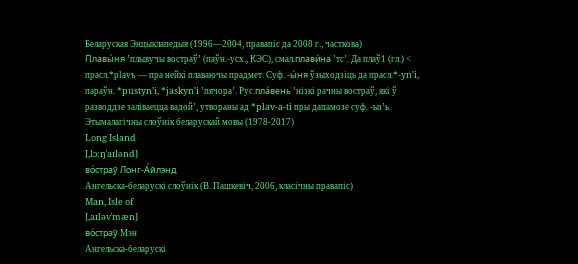Беларуская Энцыклапедыя (1996—2004, правапіс да 2008 г., часткова)
Плавы́ня ’плывучы востраў’ (паўн.-усх., КЭС), смал.плави́на ’тс’. Да плаў1 (гл.) < прасл.*рlаvъ — пра нейкі плаваючы прадмет. Суф. -ы́ня ўзыходзіць да прасл.*-ynʼi, параўн. *pustynʼi, *jaskynʼi ’пячора’. Рус.пла́вень ’нізкі рачны востраў, які ў разводдзе заліваецца вадой’, утвораны ад *plav‑a‑ti пры дапамозе суф. -ьn’ь.
Этымалагічны слоўнік беларускай мовы (1978-2017)
Long Island
[,lɔ:ŋˈaɪlənd]
во́страў Лонг-А́йлэнд
Ангельска-беларускі слоўнік (В. Пашкевіч, 2006, класічны правапіс)
Man, Isle of
[,aɪləvˈmæn]
во́страў Мэн
Ангельска-беларускі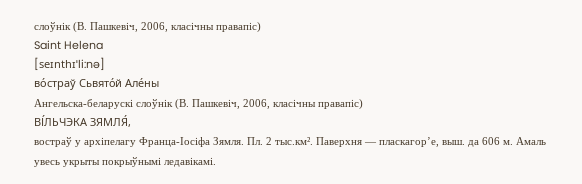слоўнік (В. Пашкевіч, 2006, класічны правапіс)
Saint Helena
[seɪnthɪˈli:nə]
во́страў Сьвято́й Але́ны
Ангельска-беларускі слоўнік (В. Пашкевіч, 2006, класічны правапіс)
ВІ́ЛЬЧЭКА ЗЯМЛЯ́,
востраў у архіпелагу Франца-Іосіфа Зямля. Пл. 2 тыс.км². Паверхня — пласкагор’е, выш. да 606 м. Амаль увесь укрыты покрыўнымі ледавікамі.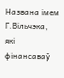Названа імем Г.Вільчэка, які фінансаваў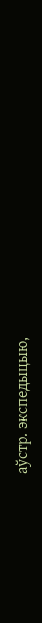аўстр. экспедыцыю,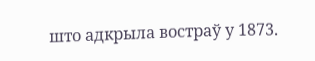што адкрыла востраў у 1873.